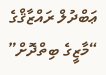ޢަބްދުލް ރައްޒާޤްގެ “މާޒީގެ ބިތްދޮށް”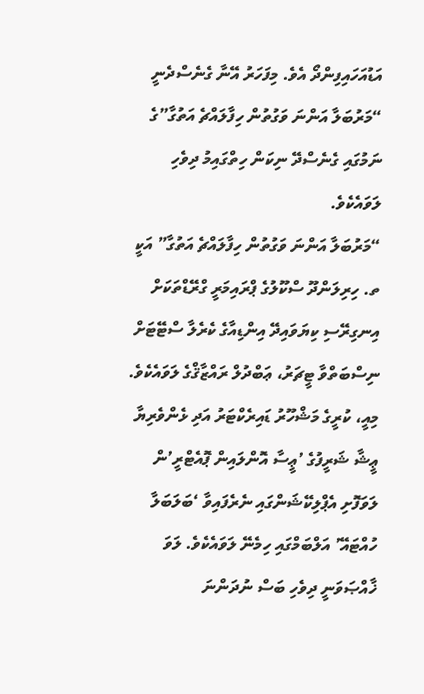އަޑުއަހައިފިންދޯ އެވެ. މިފަހަރު އޭނާ ގެނެސްދެނީ “މަރުބަލާ އަންނަ ވަގުތުން ހިފާލައްޗެ އަތުގާ”ގެ ނަމުގައި ގެނެސްދޭ ނިކަން ހިތްގައިމު ދިވެހި ލަވައެކެވެ.
“މަރުބަލާ އަންނަ ވަގުތުން ހިފާލައްޗެ އަތުގާ” އަކީ ތ. ހިރިލަންދޫ ސްކޫލުގެ ޕްރައިމަރީ ގްރޭޑްތަކަށް އިނގިރޭސި ކިޔަވައިދޭ އިންޑިއާގެ ކެރެލާ ސްޓޭޓަށް ނިސްބަތްވާ ޓީޗަރު، ޢަބްދުލް ރައްޒާޤްގެ ލަވައެކެވެ. މިއީ، ކުރީގެ މަޝްހޫރު ޑައިރެކްޓަރު އަދި ޅެންވެރިޔާ ޢީޝާ ޝަރީފުގެ ’ޢީސާ އޮންލައިން ޕޮއެޓްރީ’ން ލަވަފޮށި އެޕްލިކޭޝަންގައި ނެރެފައިވާ ‘ބަލަބަލާ ހުއްޓައޭ’ އަލްބަމްގައި ހިމެނޭ ލަވައެކެވެ. ލަވަ ޚާއްޞަވަނީ ދިވެހި ބަސް ނުދަންނަ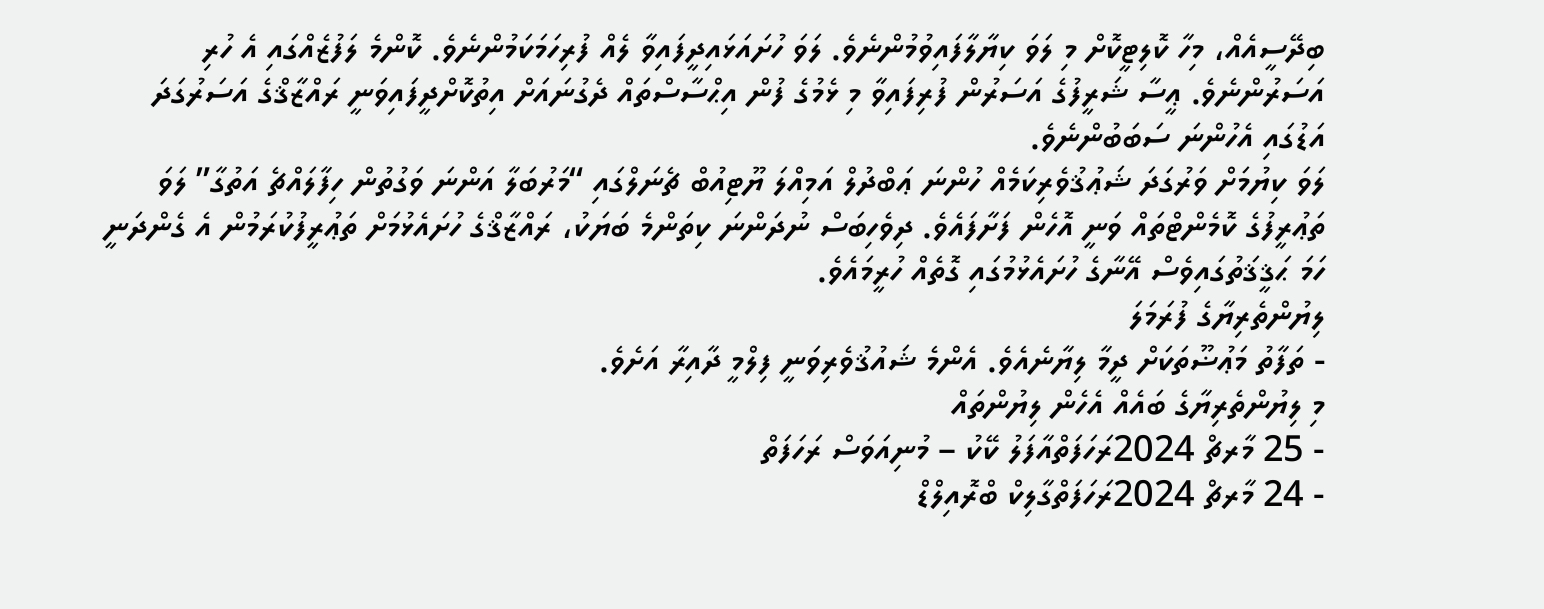ބިދޭސީއެއް، މިހާ ކޮލިޓީކޮށް މި ލަވަ ކިޔާލާފައިވުމުންނެވެ. ލަވަ ހުށައަޅައިދީފައިވާ ލެއް ފުރިހަމަކަމުންނެވެ. ކޮންމެ ލަފުޒެއްގައި އެ ހުރި އަސަރުންނެވެ. ޢީސާ ޝަރީފުގެ އަސަރުން ފުރިފައިވާ މި ޅެމުގެ ފުން އިޙްސާސްތައް ދެގުނައަށް އިތުކޮށްދީފައިވަނީ ރައްޒާޤްގެ އަސަރުގަދަ އަޑުގައި އެހުންނަ ސަބަބުންނެވެ.
ލަވަ ކިޔުމަށް ވަރުގަދަ ޝަޢުޤުވެރިކަމެއް ހުންނަ ޢަބްދުލް އަމިއްލަ ޔޫޓިއުބް ޗެނަލްގައި “މަރުބަލާ އަންނަ ވަގުތުން ހިފާލައްޗެ އަތުގާ” ލަވަ ތަޢުރީފުގެ ކޮމެންޓްތައް ވަނީ އޮހެން ފަށާފައެވެ. ދިވެހިބަސް ނުދަންނަ ކިތަންމެ ބަޔަކު، ރައްޒާޤްގެ ހުށައެޅުމަށް ތަޢުރީފުކުރަމުން އެ ގެންދަނީ ހަމަ ޙަޤީޤަތުގައިވެސް އޭނާގެ ހުށައެޅުމުގައި ގޮތެއް ހުރީމައެވެ.
ލިޔުންތެރިޔާގެ ފުރަމަލަ
- ތަފާތު މަޢުޟޫތަކަށް ދީމާ ލިޔާނެއެވެ. އެންމެ ޝައުޤުވެރިވަނީ ފިލްމީ ދާއިރާ އަށެވެ.
މި ލިޔުންތެރިޔާގެ ބައެއް އެހެން ލިޔުންތައް
- 25 މާރޗް 2024ރަހަފަތްއާފަލު ކޭކު – މުނިއަވަސް ރަހަފަތް
- 24 މާރޗް 2024ރަހަފަތްގާލިކް ބްރޮއިލްޑް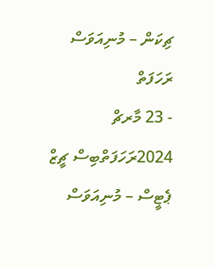ޗިކަން – މުނިއަވަސް ރަހަފަތް
- 23 މާރޗް 2024ރަހަފަތްބިސް ޗީޒް ޕެޓީސް – މުނިއަވަސް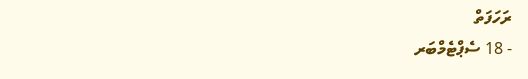ރަހަފަތް
- 18 ސެޕްޓެމްބަރ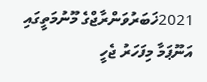2021ޚަބަރުވަންރާޖްގެ މޫނުމަތީގައި އަނޫޕަމާ މިފަހަރު ޖެހީ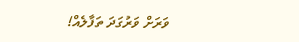ވަރަށް ވަރުގަދަ ތަފާލެއް!